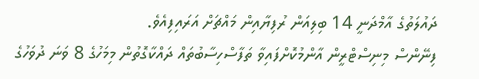ދައުލަތުގެ އާމްދަނީ 14 ބިލިއަން ރުފިޔާއިން މައްޗަށް އަރައިފިއެވެ.
ފިނޭންސް މިނިސްޓްރީން އާންމުކޮށްފައިވާ ތަފާސްހިސާބުތައް ދައްކާގޮތުން މިމަހުގެ 8 ވަނަ ދުވަހުގެ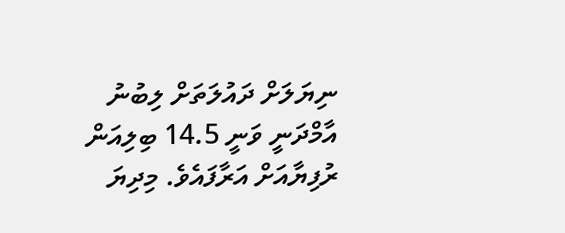ނިޔަލަށް ދައުލަތަށް ލިބުނު އާމްދަނީ ވަނީ 14.5 ބިލިއަން ރުފިޔާއަށް އަރާފައެވެ. މިދިޔަ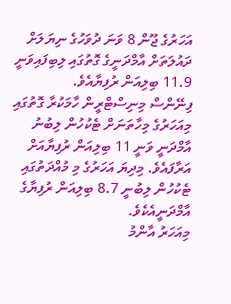އަހަރުގެ ޖޫން 8 ވަނަ ދުވަހުގެ ނިޔަލަށް ދައުލަތަށް އާމްދަނީގެ ގޮތުގައި ލިބިފައިވަނީ 11.9 ބިލިއަން ރުފިޔާއެވެ.
ފިނޭންސް މިނިސްޓްރީން ހާމަކުރާ ގޮތުގައި މިއަހަރުގެ މިހާތަނަށް ޓެކުހުން ލިބުނު އާމްދަނީ ވަނީ 11 ބިލިއަން ރުފިޔާއަށް އަރާފައެވެ. މިދިޔަ އަހަރުގެ މި މުއްދަތުގައި ޓެކުހުން ލިބުނީ 8.7 ބިލިއަން ރުފިޔާގެ އާމްދަނީއެކެވެ.
މިއަހަރު އާންމު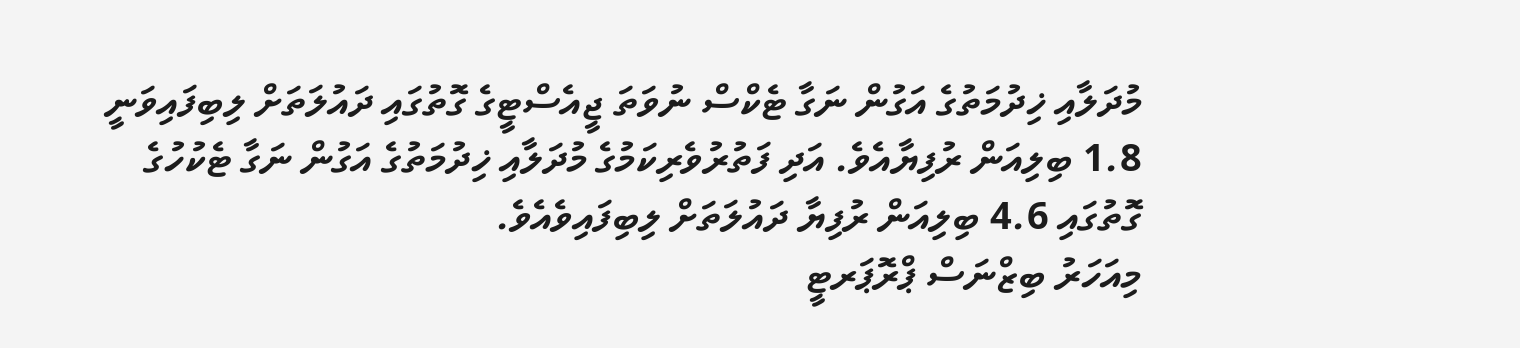މުދަލާއި ޚިދުމަތުގެ އަގުން ނަގާ ޓެކްސް ނުވަތަ ޖީއެސްޓީގެ ގޮތުގައި ދައުލަތަށް ލިބިފައިވަނީ 1.8 ބިލިއަން ރުފިޔާއެވެ. އަދި ފަތުރުވެރިކަމުގެ މުދަލާއި ޚިދުމަތުގެ އަގުން ނަގާ ޓެކުހުގެ ގޮތުގައި 4.6 ބިލިއަން ރުފިޔާ ދައުލަތަށް ލިބިފައިވެއެވެ.
މިއަހަރު ބިޒްނަސް ޕްރޮޕަރޓީ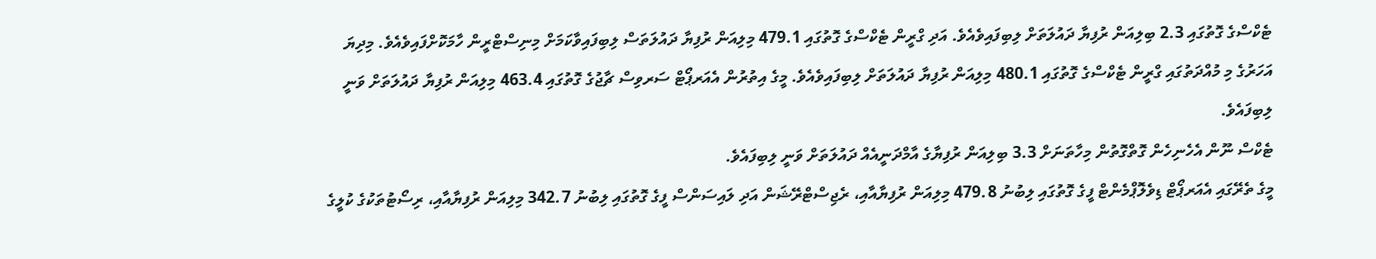ޓެކްސްގެ ގޮތުގައި 2.3 ބިލިއަން ރުފިޔާ ދައުލަތަށް ލިބިފައިވެއެވެ. އަދި ގްރީން ޓެކްސްގެ ގޮތުގައި 479.1 މިލިއަން ރުފިޔާ ދައުލަތަސް ލިބިފައިވާކަމަށް މިނިސްޓްރީން ހާމަކޮށްފައިވެއެވެ. މިދިޔަ އަހަރުގެ މި މުއްދަތުގައި ގްރީން ޓެކްސްގެ ގޮތުގައި 480.1 މިލިއަން ރުފިޔާ ދައުލަތަށް ލިބިފައިވެއެވެ. މީގެ އިތުރުން އެއަރޕޯޓް ސަރވިސް ޗާޖުގެ ގޮތުގައި 463.4 މިލިއަން ރުފިޔާ ދައުލަތަށް ވަނީ ލިބިފައެވެ.
ޓެކްސް ނޫން އެހެނިހެން ގޮތްގޮތުން މިހާތަނަށް 3.3 ބިލިއަން ރުފިޔާގެ އާމްދަނީއެއް ދައުލަތަށް ވަނީ ލިބިފައެވެ.
މީގެ ތެރޭގައި އެއަރޕޯޓް ޑިވެލޮޕްމެންޓް ފީގެ ގޮތުގައި ލިބުނު 479.8 މިލިއަން ރުފިޔާއާއި، ރެޖިސްޓްރޭޝަން އަދި ލައިސަންސް ފީގެ ގޮތުގައި ލިބުނު 342.7 މިލިއަން ރުފިޔާއާއި، ރިސޯޓުތަކުގެ ކުލީގެ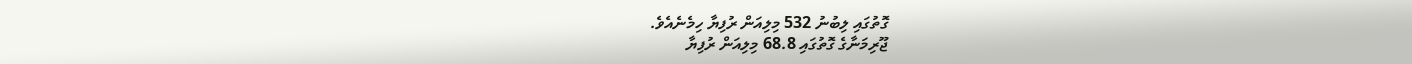ގޮތުގައި ލިބުނު 532 މިލިއަން ރުފިޔާ ހިމެނެއެވެ.
ޖޫރިމަނާގެ ގޮތުގައި 68.8 މިލިއަން ރުފިޔާ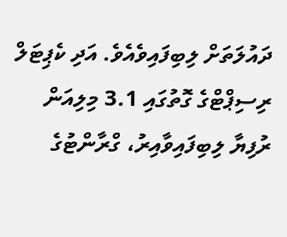ދައުލަތަށް ލިބިފައިވެއެވެ. އަދި ކެޕިޓަލް ރިސިޕްޓްގެ ގޮތުގައި 3.1 މިލިއަން ރުފިޔާ ލިބިފައިވާއިރު، ގްރާންޓުގެ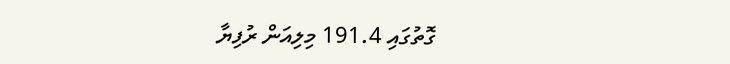ގޮތުގައި 191.4 މިލިއަން ރުފިޔާ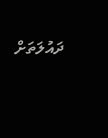ދައުލަތަށް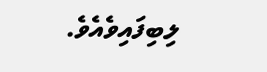ލިބިފައިވެއެވެ.